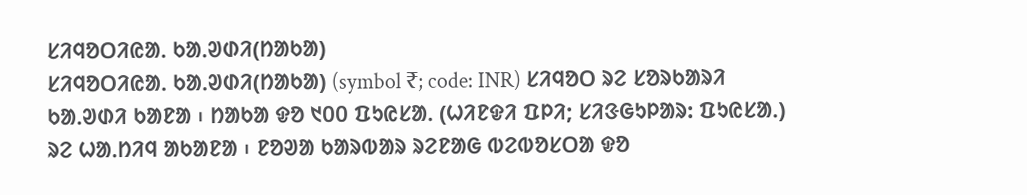ᱥᱤᱧᱚᱛᱤᱭᱟᱹ ᱠᱟᱹᱣᱰᱤ(ᱴᱟᱠᱟ)
ᱥᱤᱧᱚᱛᱤᱭᱟᱹ ᱠᱟᱹᱣᱰᱤ(ᱴᱟᱠᱟ) (symbol ₹; code: INR) ᱥᱤᱧᱚᱛ ᱨᱮ ᱥᱚᱨᱠᱟᱨᱤ ᱠᱟᱹᱣᱰᱤ ᱠᱟᱱᱟ ᱾ ᱴᱟᱠᱟ ᱫᱚ ᱑᱐᱐ ᱯᱩᱭᱥᱟᱹ (ᱦᱤᱱᱫᱤ ᱯᱞᱤ; ᱥᱤᱝᱜᱩᱞᱟᱨ: ᱯᱩᱭᱥᱟᱹ) ᱨᱮ ᱦᱟᱹᱴᱤᱧ ᱟᱠᱟᱱᱟ ᱾ ᱱᱚᱣᱟ ᱠᱟᱨᱵᱟᱨ ᱨᱮᱱᱟᱜ ᱵᱮᱵᱚᱥᱛᱟ ᱫᱚ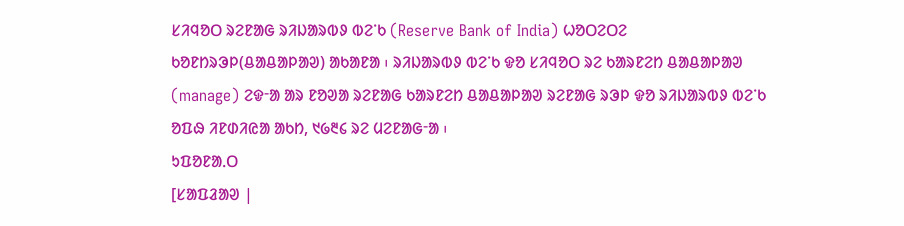ᱥᱤᱧᱚᱛ ᱨᱮᱱᱟᱜ ᱨᱤᱡᱟᱨᱵᱽ ᱵᱮᱸᱠ (Reserve Bank of India) ᱦᱚᱛᱮᱛᱮ ᱠᱚᱱᱴᱨᱳᱞ(ᱪᱟᱪᱟᱞᱟᱣ) ᱟᱠᱟᱱᱟ ᱾ ᱨᱤᱡᱟᱨᱵᱽ ᱵᱮᱸᱠ ᱫᱚ ᱥᱤᱧᱚᱛ ᱨᱮ ᱠᱟᱨᱱᱮᱴ ᱪᱟᱪᱟᱞᱟᱣ (manage) ᱮᱫᱼᱟ ᱟᱨ ᱱᱚᱣᱟ ᱨᱮᱱᱟᱜ ᱠᱟᱨᱱᱮᱴ ᱪᱟᱪᱟᱞᱟᱣ ᱨᱮᱱᱟᱜ ᱨᱳᱞ ᱫᱚ ᱨᱤᱡᱟᱨᱵᱽ ᱵᱮᱸᱠ ᱚᱯᱷ ᱤᱱᱰᱤᱭᱟ ᱟᱠᱴ, ᱑᱙᱓᱔ ᱨᱮ ᱢᱮᱱᱟᱜᱼᱟ ᱾
ᱩᱯᱚᱱᱟᱹᱛ
[ᱥᱟᱯᱲᱟᱣ |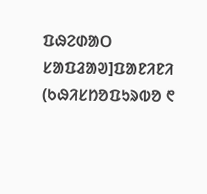ᱯᱷᱮᱰᱟᱛ ᱥᱟᱯᱲᱟᱣ]ᱯᱟᱱᱤᱱᱤ (ᱠᱷᱤᱥᱴᱚᱯᱩᱨᱵᱚ ᱖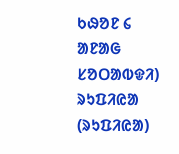ᱠᱷᱚᱱ ᱔ ᱟᱱᱟᱜ ᱥᱚᱛᱟᱵᱫᱤ) ᱨᱩᱯᱤᱭᱟ (ᱨᱩᱯᱤᱭᱟ)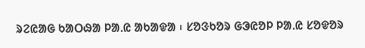ᱨᱮᱭᱟᱜ ᱠᱟᱛᱷᱟ ᱞᱟᱹᱭ ᱟᱠᱟᱫᱟ ᱾ ᱥᱚᱝᱠᱚᱨ ᱜᱳᱭᱚᱞ ᱞᱟᱹᱭ ᱥᱚᱫᱚᱨ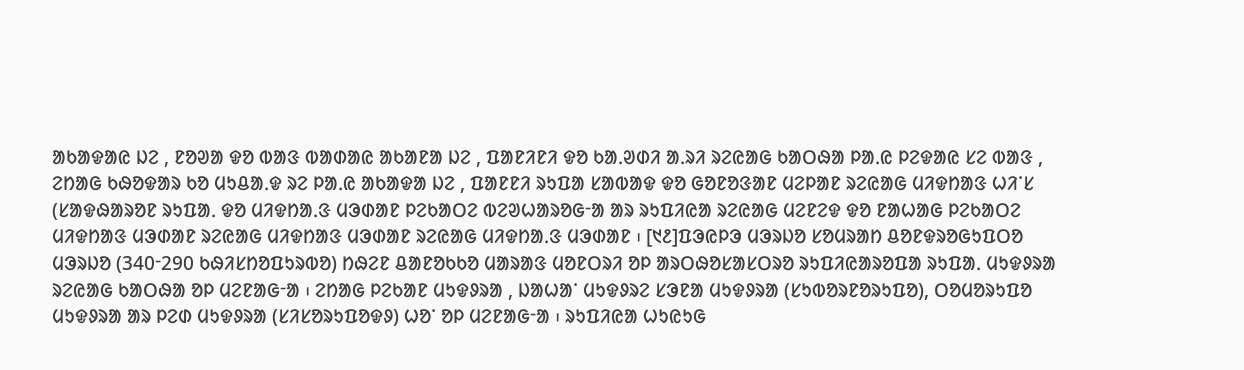ᱟᱠᱟᱫᱟᱭ ᱡᱮ , ᱱᱚᱣᱟ ᱫᱚ ᱵᱟᱝ ᱵᱟᱰᱟᱭ ᱟᱠᱟᱱᱟ ᱡᱮ , ᱯᱟᱱᱤᱱᱤ ᱫᱚ ᱠᱟᱹᱣᱰᱤ ᱟᱹᱨᱤ ᱨᱮᱭᱟᱜ ᱠᱟᱛᱷᱟ ᱞᱟᱹᱭ ᱞᱮᱫᱟᱭ ᱥᱮ ᱵᱟᱝ , ᱮᱴᱟᱜ ᱠᱷᱚᱫᱟᱨ ᱠᱚ ᱢᱩᱪᱟᱹᱫ ᱨᱮ ᱞᱟᱹᱭ ᱟᱠᱟᱫᱟ ᱡᱮ , ᱯᱟᱱᱱᱤ ᱨᱩᱯᱟ ᱥᱟᱵᱟᱫ ᱫᱚ ᱜᱚᱱᱚᱝᱟᱱ ᱢᱮᱞᱟᱱ ᱨᱮᱭᱟᱜ ᱢᱤᱫᱴᱟᱝ ᱦᱤᱸᱥ (ᱥᱟᱫᱷᱟᱨᱚᱱ ᱨᱩᱯᱟᱹ ᱫᱚ ᱢᱤᱫᱴᱟᱹᱝ ᱢᱳᱰᱟᱱ ᱞᱮᱠᱟᱛᱮ ᱵᱮᱣᱦᱟᱨᱚᱜᱼᱟ ᱟᱨ ᱨᱩᱯᱤᱭᱟ ᱨᱮᱭᱟᱜ ᱢᱮᱱᱮᱫ ᱫᱚ ᱱᱟᱦᱟᱜ ᱞᱮᱠᱟᱛᱮ ᱢᱤᱫᱴᱟᱝ ᱢᱳᱰᱟᱱ ᱨᱮᱭᱟᱜ ᱢᱤᱫᱴᱟᱝ ᱢᱳᱰᱟᱱ ᱨᱮᱭᱟᱜ ᱢᱤᱫᱴᱟᱹᱝ ᱢᱳᱰᱟᱱ ᱾ [᱑᱒]ᱯᱳᱭᱞᱳ ᱢᱳᱨᱡᱚ ᱥᱚᱢᱨᱟᱴ ᱪᱚᱱᱫᱨᱚᱜᱩᱯᱛᱚ ᱢᱳᱨᱡᱚ (340ᱼ290 ᱠᱷᱤᱥᱴᱚᱯᱩᱨᱵᱚ) ᱴᱷᱮᱱ ᱪᱟᱱᱚᱠᱠᱚ ᱢᱟᱨᱟᱝ ᱢᱚᱱᱛᱨᱤ ᱚᱞ ᱟᱨᱛᱷᱚᱥᱟᱥᱛᱨᱚ ᱨᱩᱯᱤᱭᱟᱨᱚᱯᱟ ᱨᱩᱯᱟᱹ ᱢᱩᱫᱽᱨᱟ ᱨᱮᱭᱟᱜ ᱠᱟᱛᱷᱟ ᱚᱞ ᱢᱮᱱᱟᱜᱼᱟ ᱾ ᱮᱴᱟᱜ ᱞᱮᱠᱟᱱ ᱢᱩᱫᱽᱨᱟ , ᱡᱟᱦᱟᱸ ᱢᱩᱫᱽᱨᱮ ᱥᱳᱱᱟ ᱢᱩᱫᱽᱨᱟ (ᱥᱩᱵᱚᱨᱱᱚᱨᱩᱯᱚ), ᱛᱚᱢᱚᱨᱩᱯᱚ ᱢᱩᱫᱽᱨᱟ ᱟᱨ ᱞᱮᱰ ᱢᱩᱫᱽᱨᱟ (ᱥᱤᱥᱚᱨᱩᱯᱚᱫᱽ) ᱦᱚᱸ ᱚᱞ ᱢᱮᱱᱟᱜᱼᱟ ᱾ ᱨᱩᱯᱤᱭᱟ ᱦᱩᱭᱩᱜ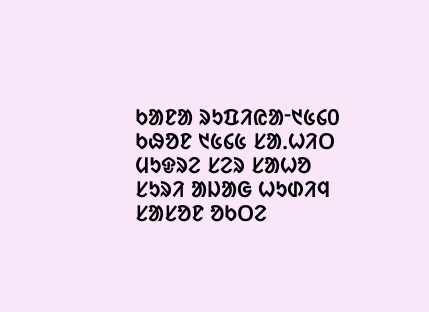ᱠᱟᱱᱟ ᱨᱩᱯᱤᱭᱟᱼ᱑᱕᱔᱐ ᱠᱷᱚᱱ ᱑᱕᱔᱕ ᱥᱟᱹᱦᱤᱛ ᱢᱩᱫᱨᱮ ᱥᱮᱨ ᱥᱟᱦᱚ ᱥᱩᱨᱤ ᱟᱡᱟᱜ ᱦᱩᱰᱤᱧ ᱥᱟᱥᱚᱱ ᱚᱠᱛᱮ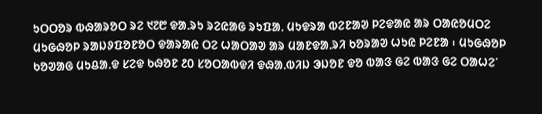ᱩᱛᱛᱚᱨ ᱵᱷᱟᱨᱚᱛ ᱨᱮ ᱑᱗᱘ ᱫᱟᱹᱨᱩ ᱨᱮᱭᱟᱜ ᱨᱩᱯᱟᱹ ᱢᱩᱫᱨᱟ ᱵᱮᱱᱟᱣ ᱞᱮᱫᱟᱭ ᱟᱨ ᱛᱟᱭᱚᱢᱛᱮ ᱢᱩᱜᱷᱚᱞ ᱨᱟᱡᱽᱯᱚᱱᱚᱛ ᱫᱟᱨᱟᱭ ᱛᱮ ᱦᱟᱛᱟᱣ ᱟᱨ ᱢᱟᱱᱫᱟᱹᱨᱤ ᱠᱚᱨᱟᱣ ᱦᱩᱭ ᱞᱮᱱᱟ ᱾ ᱢᱩᱜᱷᱚᱞ ᱠᱚᱣᱟᱜ ᱢᱩᱪᱟᱹᱫ ᱥᱮᱫ ᱠᱷᱚᱱ ᱒᱐ ᱥᱚᱛᱟᱵᱫᱤ ᱫᱷᱟᱹᱵᱤᱡ ᱳᱡᱚᱱ ᱫᱚ ᱵᱟᱝ ᱜᱮ ᱵᱟᱝ ᱜᱮ ᱛᱟᱦᱮᱸ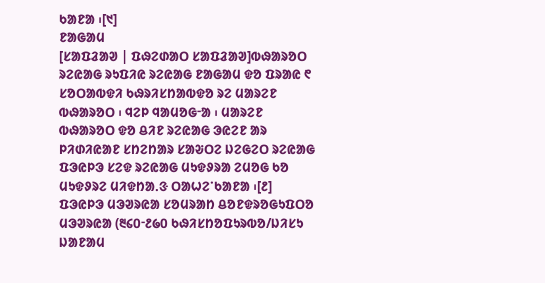ᱠᱟᱱᱟ ᱾[᱑]
ᱱᱟᱜᱟᱢ
[ᱥᱟᱯᱲᱟᱣ | ᱯᱷᱮᱰᱟᱛ ᱥᱟᱯᱲᱟᱣ]ᱵᱷᱟᱨᱚᱛ ᱨᱮᱭᱟᱜ ᱨᱩᱯᱤᱭ ᱨᱮᱭᱟᱜ ᱱᱟᱜᱟᱢ ᱫᱚ ᱯᱨᱟᱭ ᱖ ᱥᱚᱛᱟᱵᱫᱤ ᱠᱷᱨᱤᱥᱴᱟᱵᱫᱚ ᱨᱮ ᱢᱟᱨᱮᱱ ᱵᱷᱟᱨᱚᱛ ᱾ ᱧᱮᱞ ᱧᱟᱢᱚᱜᱼᱟ ᱾ ᱢᱟᱨᱮᱱ ᱵᱷᱟᱨᱚᱛ ᱫᱚ ᱪᱤᱱ ᱨᱮᱭᱟᱜ ᱳᱭᱮᱱ ᱟᱨ ᱞᱤᱰᱤᱭᱟᱱ ᱥᱴᱮᱴᱟᱨ ᱥᱟᱶᱛᱮ ᱡᱮᱜᱮᱛ ᱨᱮᱭᱟᱜ ᱯᱳᱭᱞᱳ ᱥᱮᱫ ᱨᱮᱭᱟᱜ ᱢᱩᱫᱽᱨᱟ ᱮᱢᱚᱜ ᱠᱚ ᱢᱩᱫᱽᱨᱮ ᱢᱤᱫᱴᱟᱹᱝ ᱛᱟᱦᱮᱸᱠᱟᱱᱟ ᱾[᱒]
ᱯᱳᱭᱞᱳ ᱢᱳᱣᱨᱭᱟ ᱥᱚᱢᱨᱟᱴ ᱪᱚᱱᱫᱨᱚᱜᱩᱯᱛᱚ ᱢᱳᱣᱨᱭᱟ (᱓᱔᱐ᱼ᱒᱙᱐ ᱠᱷᱤᱥᱴᱚᱯᱩᱨᱵᱚ/ᱡᱤᱥᱩ ᱡᱟᱱᱟᱢ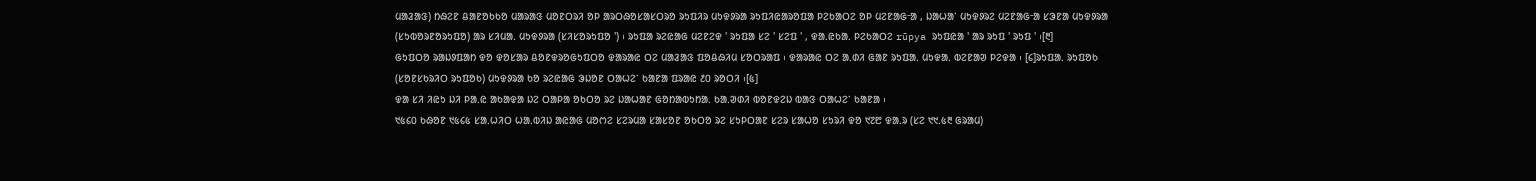ᱢᱟᱲᱟᱝ) ᱴᱷᱮᱱ ᱪᱟᱱᱚᱠᱠᱚ ᱢᱟᱨᱟᱝ ᱢᱚᱱᱛᱨᱤ ᱚᱞ ᱟᱨᱛᱷᱚᱥᱟᱥᱛᱨᱚ ᱨᱩᱯᱤᱨ ᱢᱩᱫᱽᱨᱟ ᱨᱩᱯᱤᱭᱟᱨᱚᱯᱟ ᱞᱮᱠᱟᱛᱮ ᱚᱞ ᱢᱮᱱᱟᱜᱼᱟ , ᱡᱟᱦᱟᱸ ᱢᱩᱫᱽᱨᱮ ᱢᱮᱱᱟᱜᱼᱟ ᱥᱳᱱᱟ ᱢᱩᱫᱽᱨᱟ (ᱥᱩᱵᱚᱨᱱᱚᱨᱩᱯᱚ) ᱟᱨ ᱥᱤᱢᱟᱹ ᱢᱩᱫᱽᱨᱟ (ᱥᱤᱥᱚᱨᱩᱯᱚ ') ᱾ ᱨᱩᱯᱟ ᱨᱮᱭᱟᱜ ᱢᱮᱱᱮᱫ ' ᱨᱩᱯᱟ ᱥᱮ ' ᱥᱮᱯ ' , ᱫᱟᱹᱭᱠᱟᱹ ᱞᱮᱠᱟᱛᱮ rūpya ᱨᱩᱯᱭᱟ ' ᱟᱨ ᱨᱩᱯ ' ᱨᱩᱯ ' ᱾[᱓]
ᱜᱩᱯᱛᱚ ᱨᱟᱡᱽᱯᱟᱴ ᱫᱚ ᱫᱚᱥᱟᱨ ᱪᱚᱱᱫᱨᱚᱜᱩᱯᱛᱚ ᱫᱟᱨᱟᱭ ᱛᱮ ᱢᱟᱲᱟᱝ ᱯᱚᱪᱷᱤᱢ ᱥᱚᱛᱨᱟᱯ ᱾ ᱫᱟᱨᱟᱭ ᱛᱮ ᱟᱹᱰᱤ ᱜᱟᱱ ᱨᱩᱯᱟᱹ ᱢᱩᱫᱟᱹ ᱵᱮᱱᱟᱣ ᱞᱮᱫᱟ ᱾ [᱔]ᱨᱩᱯᱟᱹ ᱨᱩᱯᱚᱠ (ᱥᱚᱱᱥᱠᱨᱤᱛ ᱨᱩᱯᱚᱠ) ᱢᱩᱫᱽᱨᱟ ᱠᱚ ᱨᱮᱭᱟᱜ ᱳᱡᱚᱱ ᱛᱟᱦᱮᱸ ᱠᱟᱱᱟ ᱯᱨᱟᱭ ᱒᱐ ᱨᱚᱛᱤ ᱾[᱕]
ᱫᱟ ᱥᱤ ᱤᱭᱩ ᱡᱤ ᱞᱟᱹᱭ ᱟᱠᱟᱫᱟ ᱡᱮ ᱛᱟᱞᱟ ᱚᱠᱛᱚ ᱨᱮ ᱡᱟᱦᱟᱱ ᱜᱚᱴᱟᱵᱩᱴᱟᱹ ᱠᱟᱹᱣᱰᱤ ᱵᱚᱱᱫᱮᱡ ᱵᱟᱝ ᱛᱟᱦᱮᱸ ᱠᱟᱱᱟ ᱾
᱑᱕᱔᱐ ᱠᱷᱚᱱ ᱑᱕᱔᱕ ᱥᱟᱹᱦᱤᱛ ᱦᱟᱹᱵᱤᱡ ᱟᱭᱟᱜ ᱢᱚᱬᱮ ᱥᱮᱨᱢᱟ ᱥᱟᱥᱚᱱ ᱚᱠᱛᱚ ᱨᱮ ᱥᱩᱞᱛᱟᱱ ᱥᱮᱨ ᱥᱟᱦᱚ ᱥᱩᱨᱤ ᱫᱚ ᱑᱗᱘ ᱫᱟᱹᱨ (ᱥᱮ ᱑᱑ᱹ᱕᱓ ᱜᱨᱟᱢ)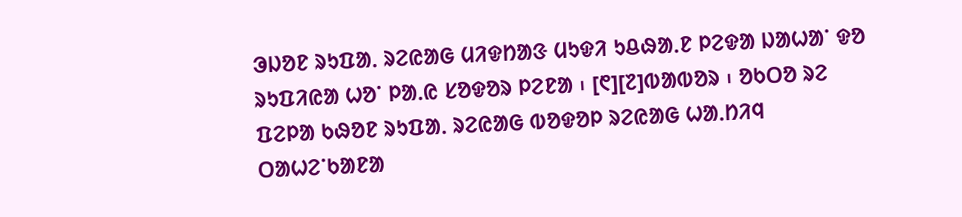ᱳᱡᱚᱱ ᱨᱩᱯᱟᱹ ᱨᱮᱭᱟᱜ ᱢᱤᱫᱴᱟᱝ ᱢᱩᱫᱤ ᱩᱪᱷᱟᱹᱱ ᱞᱮᱫᱟ ᱡᱟᱦᱟᱸ ᱫᱚ ᱨᱩᱯᱤᱭᱟ ᱦᱚᱸ ᱞᱟᱹᱭ ᱥᱚᱫᱚᱨ ᱞᱮᱱᱟ ᱾ [᱖][᱗]ᱵᱟᱵᱚᱨ ᱾ ᱚᱠᱛᱚ ᱨᱮ ᱯᱮᱞᱟ ᱠᱷᱚᱱ ᱨᱩᱯᱟᱹ ᱨᱮᱭᱟᱜ ᱵᱚᱫᱚᱞ ᱨᱮᱭᱟᱜ ᱦᱟᱹᱴᱤᱧ ᱛᱟᱦᱮᱸᱠᱟᱱᱟ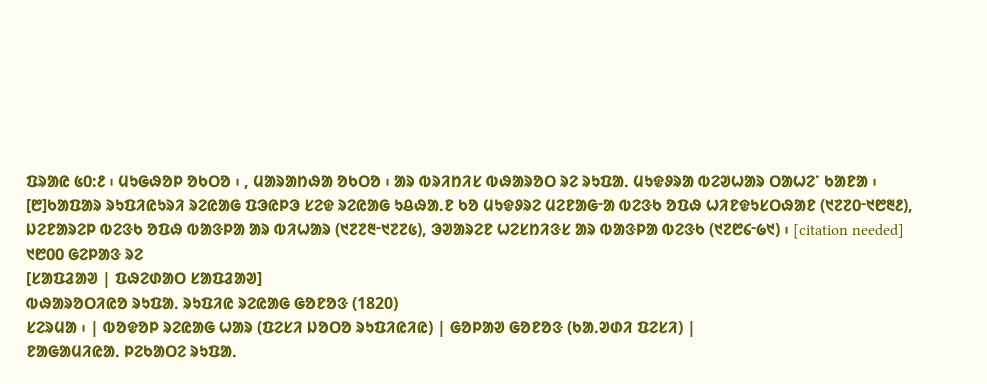ᱯᱨᱟᱭ ᱕᱐:᱒ ᱾ ᱢᱩᱜᱷᱚᱞ ᱚᱠᱛᱚ ᱾ , ᱢᱟᱨᱟᱴᱷᱟ ᱚᱠᱛᱚ ᱾ ᱟᱨ ᱵᱨᱤᱴᱤᱥ ᱵᱷᱟᱨᱚᱛ ᱨᱮ ᱨᱩᱯᱟᱹ ᱢᱩᱫᱽᱨᱟ ᱵᱮᱣᱦᱟᱨ ᱛᱟᱦᱮᱸ ᱠᱟᱱᱟ ᱾ [᱘]ᱠᱟᱯᱟᱨ ᱨᱩᱯᱤᱭᱩᱨᱤ ᱨᱮᱭᱟᱜ ᱯᱳᱭᱞᱳ ᱥᱮᱫ ᱨᱮᱭᱟᱜ ᱩᱪᱷᱟᱹᱱ ᱠᱚ ᱢᱩᱫᱽᱨᱮ ᱢᱮᱱᱟᱜᱼᱟ ᱵᱮᱝᱠ ᱚᱯᱷ ᱦᱤᱱᱫᱩᱥᱛᱷᱟᱱ (᱑᱗᱗᱐ᱼ᱑᱘᱓᱒), ᱡᱮᱱᱟᱨᱮᱞ ᱵᱮᱝᱠ ᱚᱯᱷ ᱵᱟᱝᱞᱟ ᱟᱨ ᱵᱤᱦᱟᱨ (᱑᱗᱗᱓ᱼ᱑᱗᱗᱕), ᱳᱣᱟᱨᱮᱱ ᱦᱮᱥᱴᱤᱝᱥ ᱟᱨ ᱵᱟᱝᱞᱟ ᱵᱮᱝᱠ (᱑᱗᱘᱔ᱼ᱙᱑) ᱾ [citation needed]
᱑᱘᱐᱐ ᱜᱮᱞᱟᱝ ᱨᱮ
[ᱥᱟᱯᱲᱟᱣ | ᱯᱷᱮᱰᱟᱛ ᱥᱟᱯᱲᱟᱣ]
ᱵᱷᱟᱨᱚᱛᱤᱭᱚ ᱨᱩᱯᱟᱹ ᱨᱩᱯᱤᱭ ᱨᱮᱭᱟᱜ ᱜᱚᱱᱚᱝ (1820)
ᱥᱮᱨᱢᱟ ᱾ | ᱵᱚᱫᱚᱞ ᱨᱮᱭᱟᱜ ᱦᱟᱨ (ᱯᱮᱥᱤ ᱡᱚᱛᱚ ᱨᱩᱯᱤᱭᱤᱭ) | ᱜᱚᱞᱟᱣ ᱜᱚᱱᱚᱝ (ᱠᱟᱹᱣᱰᱤ ᱯᱮᱥᱤ) |
ᱱᱟᱜᱟᱢᱤᱭᱟᱹ ᱞᱮᱠᱟᱛᱮ ᱨᱩᱯᱟᱹ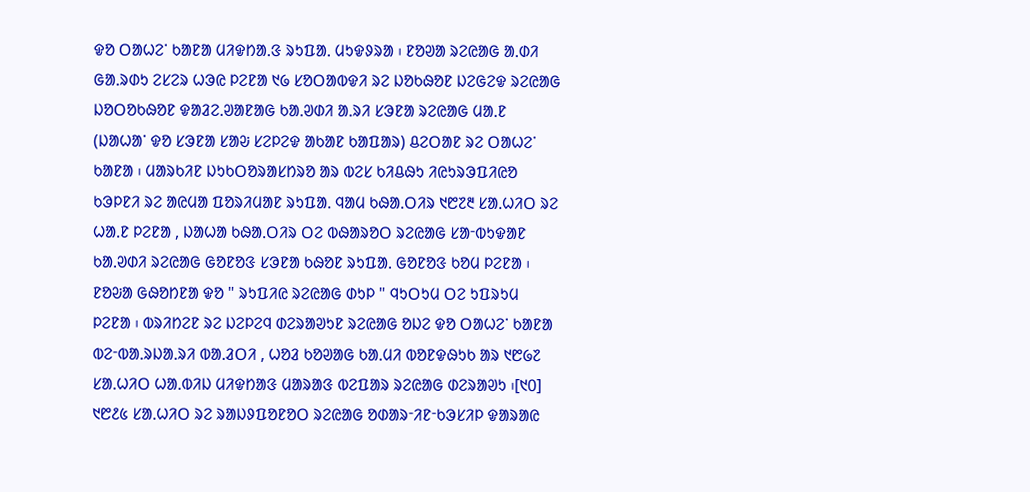ᱫᱚ ᱛᱟᱦᱮᱸ ᱠᱟᱱᱟ ᱢᱤᱫᱴᱟᱹᱝ ᱨᱩᱯᱟᱹ ᱢᱩᱫᱽᱨᱟ ᱾ ᱱᱚᱣᱟ ᱨᱮᱭᱟᱜ ᱟᱹᱰᱤ ᱜᱟᱹᱨᱰᱩ ᱮᱥᱮᱨ ᱦᱳᱭ ᱞᱮᱱᱟ ᱑᱙ ᱥᱚᱛᱟᱵᱫᱤ ᱨᱮ ᱡᱚᱠᱷᱚᱱ ᱡᱮᱜᱮᱫ ᱨᱮᱭᱟᱜ ᱡᱚᱛᱚᱠᱷᱚᱱ ᱫᱟᱲᱮᱹᱣᱟᱱᱟᱜ ᱠᱟᱹᱣᱰᱤ ᱟᱹᱨᱤ ᱥᱳᱱᱟ ᱨᱮᱭᱟᱜ ᱢᱟᱹᱱ (ᱡᱟᱦᱟᱸ ᱫᱚ ᱥᱳᱱᱟ ᱥᱟᱶ ᱥᱮᱞᱮᱫ ᱟᱠᱟᱱ ᱠᱟᱯᱟᱨ) ᱪᱮᱛᱟᱱ ᱨᱮ ᱛᱟᱦᱮᱸ ᱠᱟᱱᱟ ᱾ ᱢᱟᱨᱠᱤᱱ ᱡᱩᱠᱛᱚᱨᱟᱥᱴᱨᱚ ᱟᱨ ᱵᱮᱥ ᱠᱤᱪᱷᱩ ᱤᱭᱩᱨᱳᱯᱤᱭᱚ ᱠᱳᱞᱱᱤ ᱨᱮ ᱟᱭᱢᱟ ᱯᱚᱨᱤᱢᱟᱱ ᱨᱩᱯᱟᱹ ᱧᱟᱢ ᱠᱷᱟᱹᱛᱤᱨ ᱑᱘᱗᱓ ᱥᱟᱹᱦᱤᱛ ᱨᱮ ᱦᱟᱹᱱ ᱞᱮᱱᱟ , ᱡᱟᱦᱟ ᱠᱷᱟᱹᱛᱤᱨ ᱛᱮ ᱵᱷᱟᱨᱚᱛ ᱨᱮᱭᱟᱜ ᱥᱟᱼᱵᱩᱫᱟᱱ ᱠᱟᱹᱣᱰᱤ ᱨᱮᱭᱟᱜ ᱜᱚᱱᱚᱝ ᱥᱳᱱᱟ ᱠᱷᱚᱱ ᱨᱩᱯᱟᱹ ᱜᱚᱱᱚᱝ ᱠᱚᱢ ᱞᱮᱱᱟ ᱾ ᱱᱚᱶᱟ ᱜᱷᱚᱴᱱᱟ ᱫᱚ " ᱨᱩᱯᱤᱭ ᱨᱮᱭᱟᱜ ᱰᱩᱞ " ᱧᱩᱛᱩᱢ ᱛᱮ ᱩᱯᱨᱩᱢ ᱞᱮᱱᱟ ᱾ ᱵᱨᱤᱴᱮᱱ ᱨᱮ ᱡᱮᱞᱮᱧ ᱰᱮᱨᱟᱣᱩᱱ ᱨᱮᱭᱟᱜ ᱚᱡᱮ ᱫᱚ ᱛᱟᱦᱮᱸ ᱠᱟᱱᱟ ᱵᱮᱼᱵᱟᱹᱨᱡᱟᱹᱨᱤ ᱵᱟᱹᱲᱛᱤ , ᱦᱚᱲ ᱠᱚᱣᱟᱜ ᱠᱟᱹᱢᱤ ᱵᱚᱱᱫᱷᱩᱠ ᱟᱨ ᱑᱘᱙᱗ ᱥᱟᱹᱦᱤᱛ ᱦᱟᱹᱵᱤᱡ ᱢᱤᱫᱴᱟᱝ ᱢᱟᱨᱟᱝ ᱵᱮᱯᱟᱨ ᱨᱮᱭᱟᱜ ᱰᱮᱨᱟᱣᱩ ᱾[᱑᱐]
᱑᱘᱒᱕ ᱥᱟᱹᱦᱤᱛ ᱨᱮ ᱨᱟᱡᱽᱯᱚᱱᱚᱛ ᱨᱮᱭᱟᱜ ᱚᱰᱟᱨᱼᱤᱱᱼᱠᱳᱥᱤᱞ ᱫᱟᱨᱟᱭ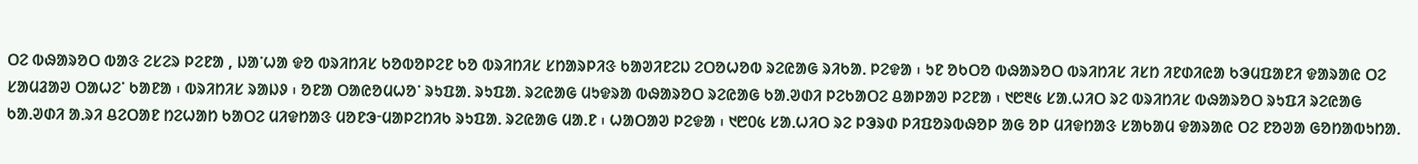ᱛᱮ ᱵᱷᱟᱨᱚᱛ ᱵᱟᱝ ᱮᱥᱮᱨ ᱞᱮᱱᱟ , ᱡᱟᱸᱦᱟ ᱫᱚ ᱵᱨᱤᱴᱤᱥ ᱠᱚᱵᱚᱞᱮᱱ ᱠᱚ ᱵᱨᱤᱴᱤᱥ ᱥᱴᱟᱨᱞᱤᱝ ᱠᱟᱣᱤᱱᱮᱡ ᱮᱛᱚᱦᱚᱵ ᱨᱮᱭᱟᱜ ᱨᱤᱠᱟᱹ ᱞᱮᱫᱟ ᱾ ᱩᱱ ᱚᱠᱛᱚ ᱵᱷᱟᱨᱚᱛ ᱵᱨᱤᱴᱤᱥ ᱤᱥᱴ ᱤᱱᱰᱤᱭᱟ ᱠᱳᱢᱯᱟᱱᱤ ᱫᱟᱨᱟᱭ ᱛᱮ ᱥᱟᱢᱲᱟᱣ ᱛᱟᱦᱮᱸ ᱠᱟᱱᱟ ᱾ ᱵᱨᱤᱴᱤᱥ ᱨᱟᱡᱽ ᱾ ᱚᱱᱟ ᱛᱟᱭᱚᱢᱦᱚᱸ ᱨᱩᱯᱟᱹ ᱨᱩᱯᱟᱹ ᱨᱮᱭᱟᱜ ᱢᱩᱫᱨᱟ ᱵᱷᱟᱨᱚᱛ ᱨᱮᱭᱟᱜ ᱠᱟᱹᱣᱰᱤ ᱞᱮᱠᱟᱛᱮ ᱪᱟᱞᱟᱣ ᱞᱮᱱᱟ ᱾ ᱑᱘᱓᱕ ᱥᱟᱹᱦᱤᱛ ᱨᱮ ᱵᱨᱤᱴᱤᱥ ᱵᱷᱟᱨᱚᱛ ᱨᱩᱯᱤ ᱨᱮᱭᱟᱜ ᱠᱟᱹᱣᱰᱤ ᱟᱹᱨᱤ ᱪᱮᱛᱟᱱ ᱴᱮᱦᱟᱴ ᱠᱟᱛᱮ ᱢᱤᱫᱴᱟᱝ ᱢᱚᱱᱳᱼᱢᱟᱞᱮᱴᱤᱠ ᱨᱩᱯᱟᱹ ᱨᱮᱭᱟᱜ ᱢᱟᱹᱱ ᱾ ᱦᱟᱛᱟᱣ ᱞᱮᱫᱟ ᱾ ᱑᱘᱐᱕ ᱥᱟᱹᱦᱤᱛ ᱨᱮ ᱞᱳᱨᱰ ᱞᱤᱯᱚᱨᱵᱷᱚᱞ ᱟᱜ ᱚᱞ ᱢᱤᱫᱴᱟᱝ ᱥᱟᱠᱟᱢ ᱫᱟᱨᱟᱭ ᱛᱮ ᱱᱚᱣᱟ ᱜᱚᱴᱟᱵᱩᱴᱟᱹ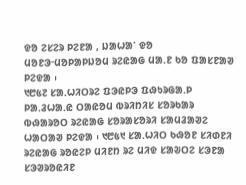ᱫᱚ ᱮᱥᱮᱨ ᱞᱮᱱᱟ , ᱡᱟᱦᱟᱸ ᱫᱚ ᱢᱚᱱᱳᱼᱢᱚᱞᱟᱞᱡᱚᱢ ᱨᱮᱭᱟᱜ ᱢᱟᱹᱱ ᱠᱚ ᱯᱟᱥᱱᱟᱣ ᱞᱮᱫᱟ ᱾
᱑᱘᱕᱗ ᱥᱟᱹᱦᱤᱛᱨᱮ ᱯᱳᱭᱞᱳ ᱯᱷᱩᱨᱜᱟᱹᱞ ᱞᱟᱹᱲᱦᱟᱹᱭ ᱛᱟᱭᱚᱢ ᱵᱨᱤᱴᱤᱥ ᱥᱚᱨᱠᱟᱨ ᱵᱷᱟᱨᱚᱛ ᱨᱮᱭᱟᱜ ᱥᱚᱨᱟᱥᱚᱨᱤ ᱥᱟᱢᱲᱟᱣᱮ ᱦᱟᱛᱟᱣ ᱞᱮᱫᱟ ᱾ ᱑᱘᱕᱑ ᱥᱟᱹᱦᱤᱛ ᱠᱷᱚᱱ ᱥᱤᱰᱱᱤ ᱨᱮᱭᱟᱜ ᱨᱚᱭᱮᱞ ᱢᱤᱱᱴ ᱨᱮ ᱢᱤᱫ ᱥᱟᱶᱛᱮ ᱥᱳᱱᱟ ᱥᱳᱣᱨᱚᱭᱤᱱ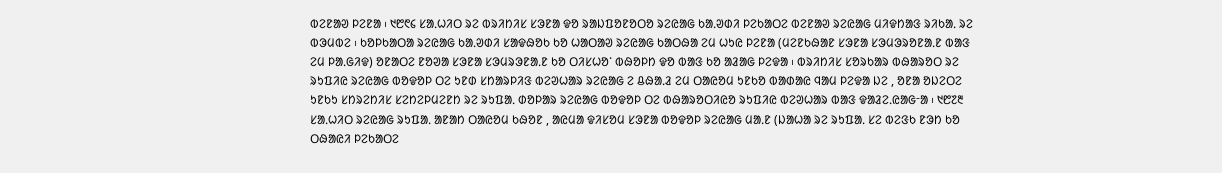ᱵᱮᱱᱟᱣ ᱞᱮᱱᱟ ᱾ ᱑᱘᱖᱔ ᱥᱟᱹᱦᱤᱛ ᱨᱮ ᱵᱨᱤᱴᱤᱥ ᱥᱳᱱᱟ ᱫᱚ ᱨᱟᱡᱯᱚᱱᱚᱛᱚ ᱨᱮᱭᱟᱜ ᱠᱟᱹᱣᱰᱤ ᱞᱮᱠᱟᱛᱮ ᱵᱮᱱᱟᱣ ᱨᱮᱭᱟᱜ ᱢᱤᱫᱴᱟᱝ ᱨᱤᱠᱟᱹ ᱨᱮ ᱵᱳᱢᱵᱮ ᱾ ᱠᱚᱞᱠᱟᱛᱟ ᱨᱮᱭᱟᱜ ᱠᱟᱹᱣᱰᱤ ᱥᱟᱫᱷᱚᱠ ᱠᱚ ᱦᱟᱛᱟᱣ ᱨᱮᱭᱟᱜ ᱠᱟᱛᱷᱟ ᱮᱢ ᱦᱩᱭ ᱞᱮᱱᱟ (ᱢᱮᱱᱠᱷᱟᱱ ᱥᱳᱱᱟ ᱥᱳᱢᱳᱨᱚᱱᱟᱹᱱ ᱵᱟᱝ ᱮᱢ ᱞᱟᱹᱜᱤᱫ) ᱚᱱᱟᱛᱮ ᱱᱚᱣᱟ ᱥᱳᱱᱟ ᱥᱳᱢᱨᱳᱱᱟᱹᱱ ᱠᱚ ᱛᱤᱥᱦᱚᱸ ᱵᱷᱚᱞᱴ ᱫᱚ ᱵᱟᱝ ᱠᱚ ᱟᱲᱟᱜ ᱞᱮᱫᱟ ᱾ ᱵᱨᱤᱴᱤᱥ ᱥᱚᱨᱠᱟᱨ ᱵᱷᱟᱨᱚᱛ ᱨᱮ ᱨᱩᱯᱤᱭ ᱨᱮᱭᱟᱜ ᱵᱚᱫᱚᱞ ᱛᱮ ᱩᱱᱰ ᱥᱴᱟᱨᱞᱤᱝ ᱵᱮᱣᱦᱟᱨ ᱨᱮᱭᱟᱜ ᱮ ᱪᱷᱟᱹᱲ ᱮᱢ ᱛᱟᱭᱚᱢ ᱩᱱᱠᱚ ᱵᱟᱰᱟᱭ ᱧᱟᱢ ᱞᱮᱫᱟ ᱡᱮ , ᱚᱱᱟ ᱚᱡᱮᱛᱮ ᱩᱱᱠᱩ ᱥᱴᱨᱮᱴᱤᱥ ᱥᱮᱴᱮᱞᱢᱮᱱᱴ ᱨᱮ ᱨᱩᱯᱟᱹ ᱰᱚᱞᱟᱨ ᱨᱮᱭᱟᱜ ᱵᱚᱫᱚᱞ ᱛᱮ ᱵᱷᱟᱨᱚᱛᱤᱭᱚ ᱨᱩᱯᱤᱭ ᱵᱮᱣᱦᱟᱨ ᱵᱟᱝ ᱫᱟᱲᱮᱹᱭᱟᱜᱼᱟ ᱾ ᱑᱘᱗᱓ ᱥᱟᱹᱦᱤᱛ ᱨᱮᱭᱟᱜ ᱨᱩᱯᱟᱹ ᱟᱱᱟᱴ ᱛᱟᱭᱚᱢ ᱠᱷᱚᱱ , ᱟᱭᱢᱟ ᱫᱤᱥᱚᱢ ᱥᱳᱱᱟ ᱵᱚᱫᱚᱞ ᱨᱮᱭᱟᱜ ᱢᱟᱹᱱ (ᱡᱟᱦᱟ ᱨᱮ ᱨᱩᱯᱟᱹ ᱥᱮ ᱵᱮᱝᱠ ᱱᱳᱴ ᱠᱚ ᱛᱷᱟᱭᱤ ᱞᱮᱠᱟᱛᱮ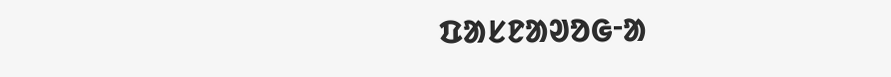ᱯᱟᱥᱱᱟᱣᱚᱜᱼᱟ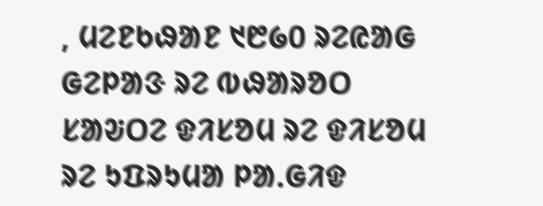, ᱢᱮᱱᱠᱷᱟᱱ ᱑᱘᱙᱐ ᱨᱮᱭᱟᱜ ᱜᱮᱞᱟᱝ ᱨᱮ ᱵᱷᱟᱨᱚᱛ ᱥᱟᱶᱛᱮ ᱫᱤᱥᱚᱢ ᱨᱮ ᱫᱤᱥᱚᱢ ᱨᱮ ᱩᱯᱨᱩᱢᱟ ᱞᱟᱹᱜᱤᱫ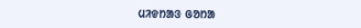ᱢᱤᱫᱴᱟᱝ ᱜᱚᱴᱟ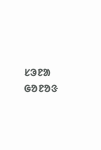ᱥᱳᱱᱟ ᱜᱚᱱᱚᱝ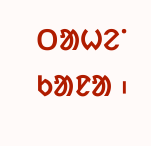ᱛᱟᱦᱮᱸ ᱠᱟᱱᱟ ᱾